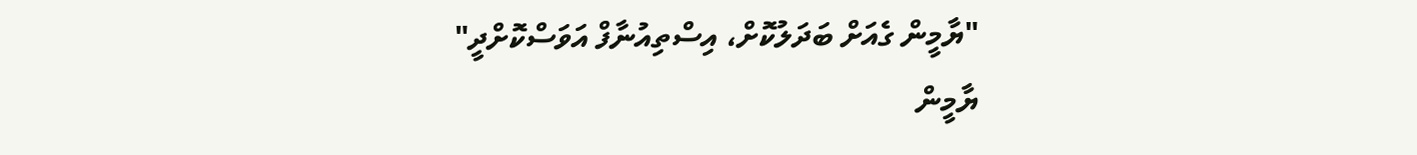"ޔާމީން ގެއަށް ބަދަލުކޮށް، އިސްތިއުނާފް އަވަސްކޮށްދީ"
ޔާމީން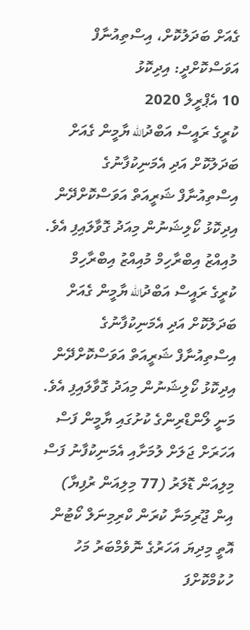ގެއަށް ބަދަލުކޮށް، އިސްތިއުނާފް އަވަސްކޮށްދީ: އިދިކޮޅު
10 އެޕްރީލް 2020
ކުރީގެ ރައީސް އަބްދުالله ޔާމީން ގެއަށް ބަދަލުކޮށް އަދި އެމަނިކުފާނުގެ އިސްތިއުނާފް ޝަރީއަތް އަވަސްކޮށްދޭން އިދިކޮޅު ކޯލިޝަނުން މިއަދު ގޮވާލައިފި އެވެ.
މުއިއްޒު އިބްރާހިމް މުއިއްޒު އިބްރާހިމް
ކުރީގެ ރައީސް އަބްދުالله ޔާމީން ގެއަށް ބަދަލުކޮށް އަދި އެމަނިކުފާނުގެ އިސްތިއުނާފް ޝަރީއަތް އަވަސްކޮށްދޭން އިދިކޮޅު ކޯލިޝަނުން މިއަދު ގޮވާލައިފި އެވެ.
މަނީ ލޯންޑްރިންގެ ކުށުގައި ޔާމީން ފަސް އަހަރަށް ޖަލަށް ލުމަށާއި އެމަނިކުފާނު ފަސް މިލިއަން ޑޮލަރު (77 މިލިއަން ރުފިޔާ) އިން ޖޫރިމަނާ ކުރަން ކްރިމިނަލް ކޯޓުން އޮތީ މިދިޔަ އަހަރުގެ ނޮވެމްބަރު މަހު ހުކުމްކޮށްފަ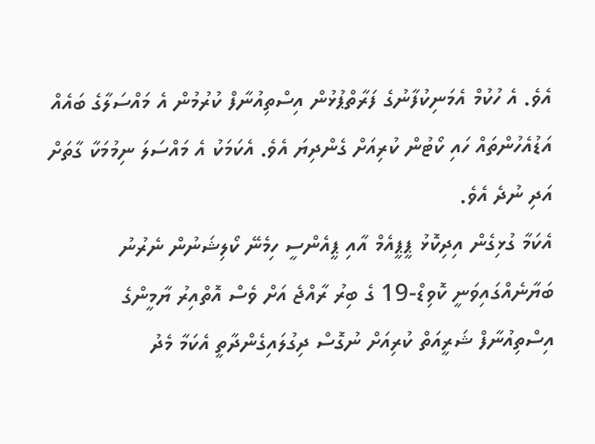އެވެ. އެ ހުކުމް އެމަނިކުފާނުގެ ފަރާތްޕުޅުން އިސްތިއުނާފް ކުރުމުން އެ މައްސަލާގެ ބައެއް އަޑުއެހުންތައް ހައި ކޯޓުން ކުރިއަށް ގެންދިޔަ އެވެ. އެކަމަކު އެ މައްސަލަ ނިމުމަކާ ގާތަށް އަދި ނުދެ އެވެ.
އެކަމާ ގުޅިގެން އިދިކޮޅު ޕީޕީއެމް އާއި ޕީއެންސީ ހިމެނޭ ކޯލިޝަނުން ނެރުނު ބަޔާނެއްގައިވަނީ ކޮވިޑް-19 ގެ ބިރު ރާއްޖެ އަށް ވެސް އޮތްއިރު ޔާމީންގެ އިސްތިއުނާފް ޝަރީއަތް ކުރިއަށް ނުގޮސް ދިގުލައިގެންދާތީ އެކަމާ މެދު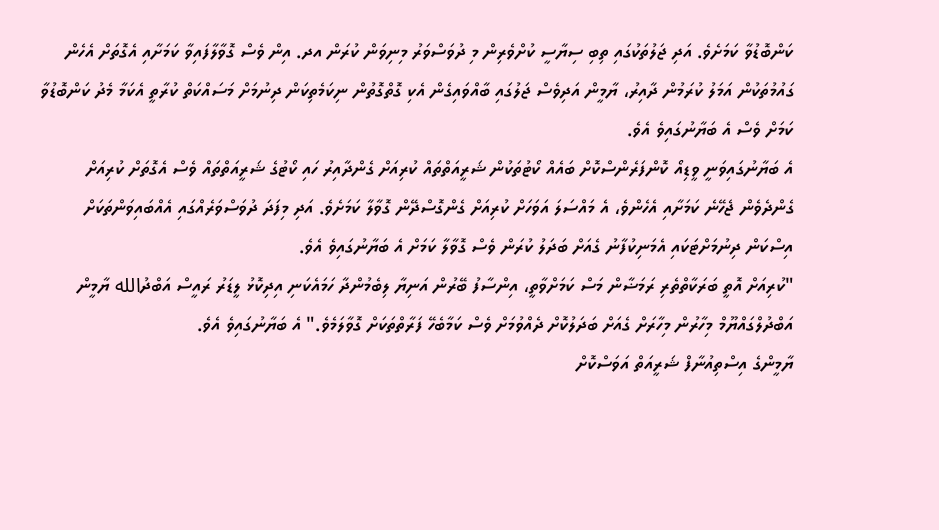ކަންބޮޑުވާ ކަމަށެވެ. އަދި ޖަލުތަކުގައި ތިބި ސިޔާސީ ކުށްވެރިން މި ދުވަސްވަރު މިނިވަން ކުރަން އދ. އިން ވެސް ގޮވާލާފައިވާ ކަމަށާއި އެގޮތަށް އެހެން ގައުމުތަކުން އަމަލު ކުރަމުން ދާއިރު، ޔާމީން އަދިވެސް ޖަލުގައި ބާއްވައިގެން އެކި ގޮތްގޮތުން ނިކަމެތިކަން ދިނުމަށް މަސައްކަތް ކުރާތީ އެކަމާ މެދު ކަންބޮޑުވާ ކަމަށް ވެސް އެ ބަޔާނުގައިވެ އެވެ.
އެ ބަޔާނުގައިވަނީ ވީޑިއޯ ކޮންފަރެންސްކޮށް ބައެއް ކޯޓުތަކުން ޝަރީއަތްތައް ކުރިއަށް ގެންދާއިރު ހައި ކޯޓުގެ ޝަރީއަތްތައް ވެސް އެގޮތަށް ކުރިއަށް ގެންދެވެން ޖެހޭނެ ކަމަށާއި އެހެންވެ، އެ މައްސަލަ އަވަހަށް ކުރިއަށް ގެންގޮސްދޭން ގޮވާލާ ކަމަށެވެ. އަދި މިފަދަ ދުވަސްވަރެއްގައި އެއްބައިވަންތަކަށް އިސްކަން ދިނުމަށްޓަކައި އެމަނިކުފާނު ގެއަށް ބަދަލު ކުރަން ވެސް ގޮވާލާ ކަމަށް އެ ބަޔާނުގައިވެ އެވެ.
"ކުރިއަށް އޮތީ ބަރަކާތްތެރި ރަމަޟާން މަސް ކަމަށްވާތީ، އިންސާފު ބޭރުން އަނިޔާ ލިބެމުންދާ ހަމައެކަނި އިދިކޮޅު ލީޑަރު ރައީސް އަބްދުالله ޔާމީން އަބްދުލްގައްޔޫމް މިހާރުން މިހާރަށް ގެއަށް ބަދަލުކޮށް ދެއްވުމަށް ވެސް ކަމާބެހޭ ފަރާތްތަކަށް ގޮވާލަމެވެ." އެ ބަޔާނުގައިވެ އެވެ.
ޔާމީންގެ އިސްތިއުނާފް ޝަރީއަތް އަވަސްކޮށް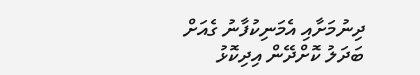ދިނުމަށާއި އެމަނިކުފާނު ގެއަށް ބަދަލު ކޮށްދޭން އިދިކޮޅު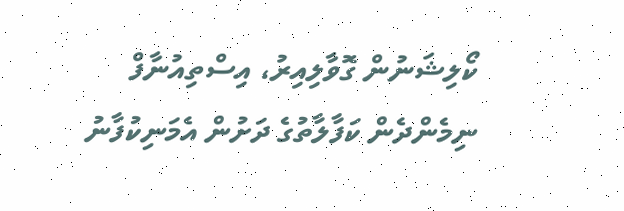ކޯލިޝަނުން ގޮވާލިއިރު، އިސްތިއުނާފް ނިމެންދެން ކަފާލާތުގެ ދަށުން އެމަނިކުފާނު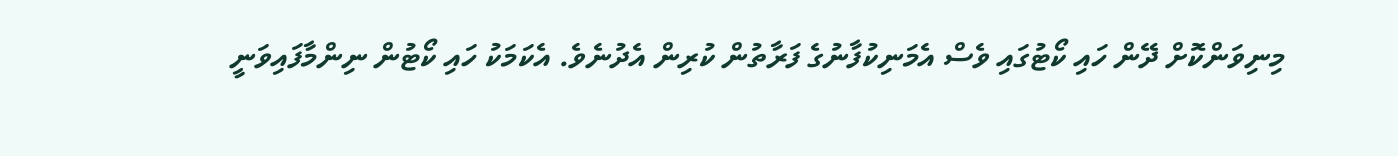މިނިވަންކޮށް ދޭން ހައި ކޯޓުގައި ވެސް އެމަނިކުފާނުގެ ފަރާތުން ކުރިން އެދުނެވެ. އެކަމަކު ހައި ކޯޓުން ނިންމާފައިވަނީ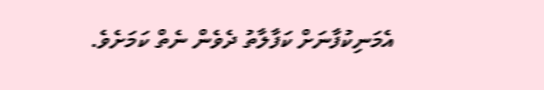އެމަނިކުފާނަށް ކަފާލާތު ދެވެން ނެތް ކަމަށެވެ.